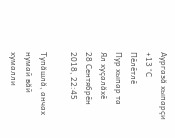Аургазă хыпарçи
+13 °С
Пӗлӗтлӗ
Пур хыпар та
Ял хуçалăхӗ
28 Сентябрӗн 2018, 22:45

Тупăшлă, анчах нумай вăй хумалли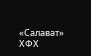«Салават» ХФХ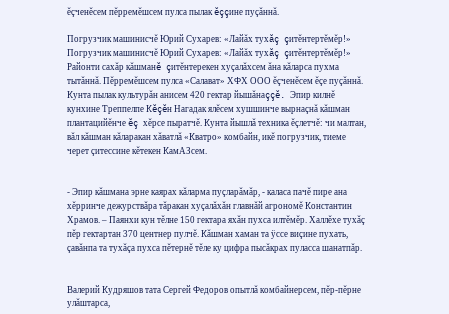ĕçченĕсем пĕрремĕшсем пулса пылак ĕççине пуçăннă.

Погрузчик машинисчĕ Юрий Сухарев: «Лайăх тухăç çитĕнтертĕмĕр!»
Погрузчик машинисчĕ Юрий Сухарев: «Лайăх тухăç çитĕнтертĕмĕр!»
Районти сахăр кăшманĕ çитĕнтерекен хуçалăхсем ăна кăларса пухма тытăннă. Пĕрремĕшсем пулса «Салават» ХФХ ООО ĕçченĕсем ĕçе пуçăннă. Кунта пылак культурăн анисем 420 гектар йышăнаççĕ. Эпир килнĕ кунхине Треппелпе Кĕçĕн Нагадак ялĕсем хушшинче вырнаçнă кăшман плантацийĕнче ĕç хĕрсе пыратчĕ. Кунта йышлă техника ĕçлетчĕ: чи малтан, вăл кăшман кăларакан хăватлă «Кватро» комбайн, икĕ погрузчик, тиеме черет çитессине кĕтекен КамАЗсем.


- Эпир кăшмана эрне каярах кăларма пуçларăмăр, - каласа пачĕ пире ана хĕрринче дежурствăра тăракан хуçалăхăн главнăй агрономĕ Константин Храмов. – Паянхи кун тĕлне 150 гектара яхăн пухса илтĕмĕр. Халлĕхе тухăç пĕр гектартан 370 центнер пулчĕ. Кăшман хаман та ÿссе виçине пухать, çавăнпа та тухăçа пухса пĕтернĕ тĕле ку цифра пысăкрах пуласса шанатпăр.


Валерий Кудряшов тата Сергей Федоров опытлă комбайнерсем, пĕр-пĕрне улăштарса,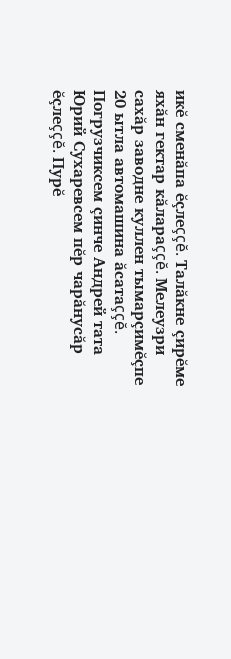икĕ сменăпа ĕçлеççĕ. Талăкне çирĕме яхăн гектар кăлараççĕ. Мелеузри сахăр заводне куллен тымарçимĕçпе 20 ытла автомашина ăсатаççĕ. Погрузчиксем çинче Андрей тата Юрий Сухаревсем пĕр чарăнусăр ĕçлеççĕ. Пурĕ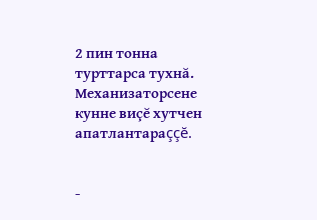2 пин тонна турттарса тухнă. Механизаторсене кунне виçĕ хутчен апатлантараççĕ.


-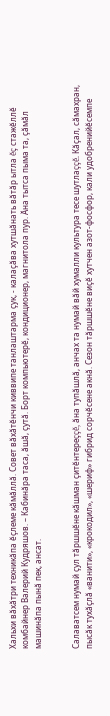Хальхи вăхăтри техникăпа ĕçлеме кăмăллă. Совет вăхăтĕнчи киввипе танлаштарма çук, - калаçăва хутшăнать вăтăр ытла ĕç стажĕллĕ комбайнер Валерий Кудряшов. – Кабинăра таса, ăшă, çутă. Борт компьютерĕ, кондиционер, магнитола пур. Ăна тытса пыма та, çăмăл машинăпа пынă пек, ансат.


Салаватсем нумай çул тăршшĕне кăшман çитĕнтереççĕ, ăна тупăшлă, анчах та нумай вăй хумалли культура тесе шутлаççĕ. Кăçал, сăмахран, пысăк тухăçлă «ванити», «крокодил», «шериф» гибрид сорчĕсене акнă. Сезон тăршшĕне виçĕ хутчен азот-фосфор, кали удобренийĕсемпе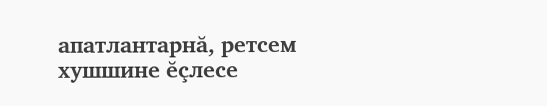апатлантарнă, ретсем хушшине ĕçлесе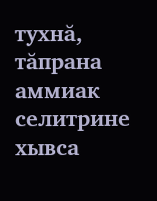тухнă, тăпрана аммиак селитрине хывса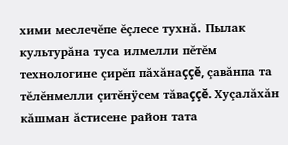хими меслечĕпе ĕçлесе тухнă. Пылак культурăна туса илмелли пĕтĕм технологине çирĕп пăхăнаççĕ, çавăнпа та тĕлĕнмелли çитĕнÿсем тăваççĕ. Хуçалăхăн кăшман ăстисене район тата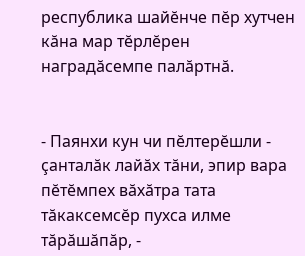республика шайĕнче пĕр хутчен кăна мар тĕрлĕрен наградăсемпе палăртнă.


- Паянхи кун чи пĕлтерĕшли - çанталăк лайăх тăни, эпир вара пĕтĕмпех вăхăтра тата тăкаксемсĕр пухса илме тăрăшăпăр, -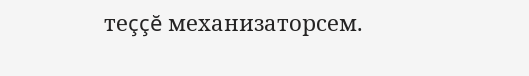теççĕ механизаторсем.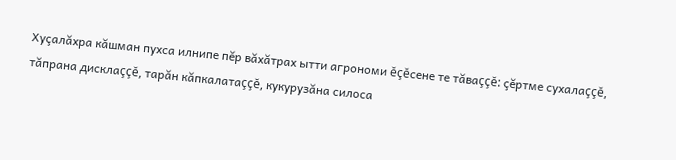Хуçалăхра кăшман пухса илнипе пĕр вăхăтрах ытти агрономи ĕçĕсене те тăваççĕ: çĕртме сухалаççĕ, тăпрана дисклаççĕ, тарăн кăпкалатаççĕ, кукурузăна силоса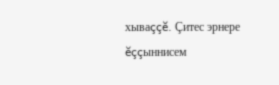хываççĕ. Çитес эрнере ĕççыннисем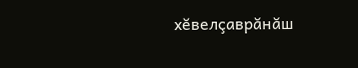хĕвелçаврăнăш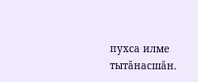пухса илме тытăнасшăн.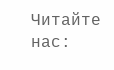Читайте нас: